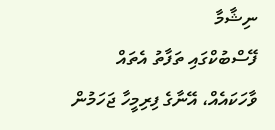ނިޝާމާ
ފޭސްބުކްގައި ތަފާތު އެތައް ވާހަކައެއް، އޭނާގެ ފިރިމީހާ ޖަހަމުން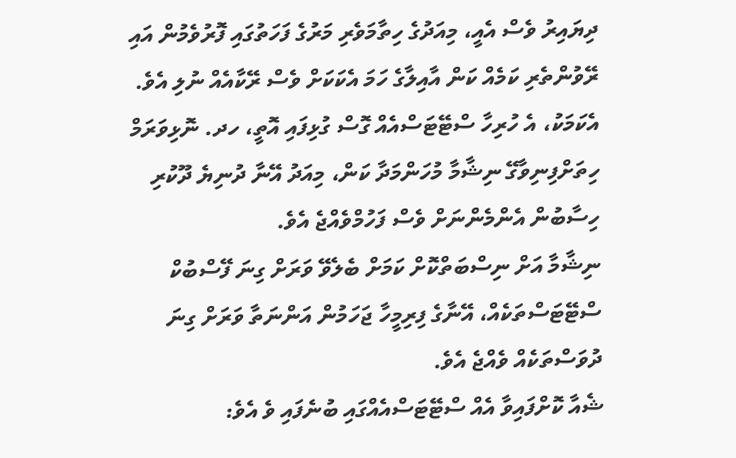ދިޔައިރު ވެސް އެއީ، މިއަދުގެ ހިތާމަވެރި މަރުގެ ފަހަތުގައި ފޮރުވެމުން އައި ރޭވުންތެރި ކަމެއް ކަން އާއިލާގެ ހަމަ އެކަކަށް ވެސް ރޭކާއެއް ނުލި އެވެ. އެކަމަކު، އެ ހުރިހާ ސްޓޭޓަސްއެއް ގޮސް ގުޅިފައި އޮތީ، ހދ. ނޮޅިވަރަމް ހިތަށްފިނިވާގޭ ނިޝާމާ މުހަންމަދާ ކަން، މިއަދު އޭނާ ދުނިޔެ ދޫކުރި ހިސާބުން އެންމެންނަށް ވެސް ފަހުމްވެއްޖެ އެވެ.
ނިޝާމާ އަށް ނިސްބަތްކޮށް ކަމަށް ބެލެވޭ ވަރަށް ގިނަ ފޭސްބުކް ސްޓޭޓަސްތަކެއް، އޭނާގެ ފިރިމީހާ ޖަހަމުން އަންނަތާ ވަރަށް ގިނަ ދުވަސްތަކެއް ވެއްޖެ އެވެ.
ޝެއާ ކޮށްފައިވާ އެއް ސްޓޭޓަސްއެއްގައި ބުނެފައި ވެ އެވެ: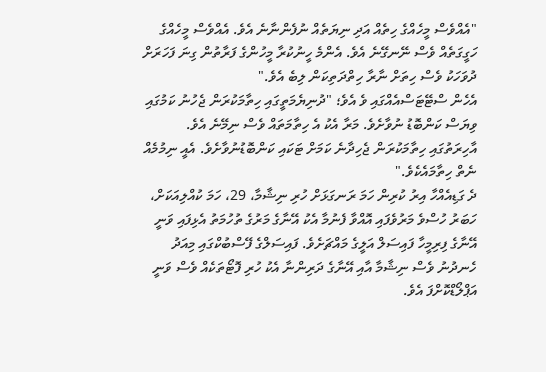"އެއްވެސް މީހެއްގެ ހިތެއް އަދި ނިޔަތެއް ނުފެންނާނެ އެވެ. އެއްވެސް މީހެއްގެ ހަގީގަތެއް ވެސް ނޭނގޭނެ އެވެ. އެންމެ ހީނުކުރާ މީހުންގެ ފަރާތުން ގިނަ ފަހަރަށް ދުވަހަކު ވެސް ހިތަށް ނާރާ ހިތްދަތިކަން ލިބެ އެވެ."
އެހެން ސްޓޭޓަސްއެއްގައި ވެ އެވެ؛ "ދުނިޔެމަތީގައި ހިތާމަކުރަން ޖެހުނު ކަމުގައި ވިޔަސް ކަންބޮޑު ނުވާށެވެ. މަރާ އެކު އެ ހިތާމަތައް ވެސް ނިމޭނެ އެވެ. އާހިރަތުގައި ހިތާމަކުރަން ޖެހިދާނެ ކަމަށް ޓަކައި ކަންބޮޑުނުވާށެވެ. އެއީ ނިމުމެއް ނެތް ހިތާމައެކެވެ."
ދެ ގަޑިއެއްހާ އިރު ކުރިން ހަމަ ރަނގަޅަށް ހުރި ނިޝާމާ، 29، ހަމަ ކުއްލިއަކަށް، ހަބަރު ހުސްވެ މަރުވެފައި އޮއްވާ ފެނުމާ އެކު އޭނާގެ މަރުގެ ތުހުމަތު އެޅިފައި ވަނީ އޭނާގެ ފިރިމީހާ ފައިސަލް އަލީގެ މައްޗަށެވެ. ފައިސަލްގެ ފޭސްބުކްގައި މިއަދު ހެނދުނު ވެސް ނިޝާމާ އާއި އޭނާގެ ދަރިންނާ އެކު ހުރި ފޮޓޯތަކެއް ވެސް ވަނީ އަޕްލޯޑްކޮށްފަ އެވެ.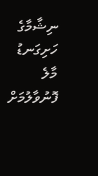ނިޝާމާގެ ހަށިގަނޑު މާލެ ފޮނުވާލުމަށް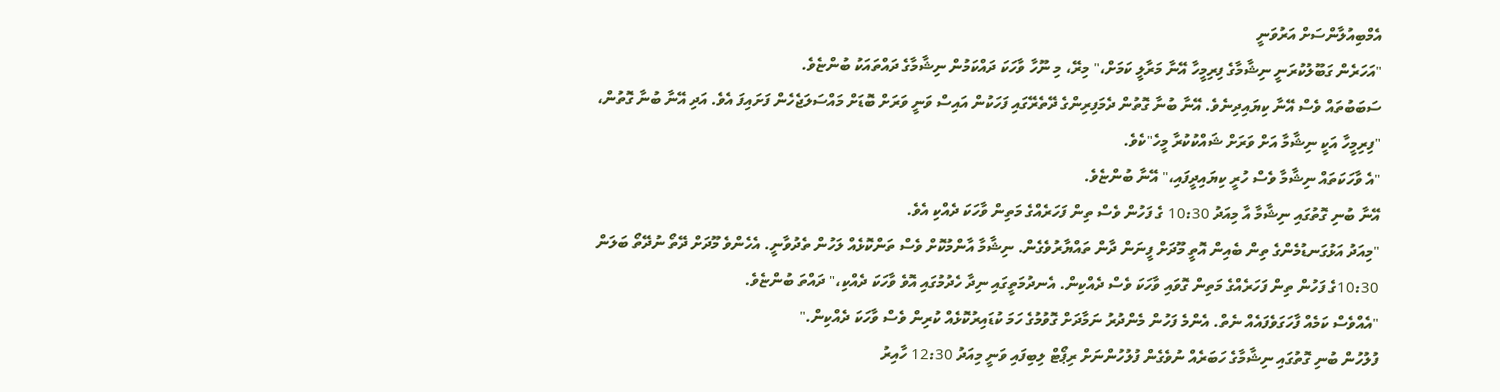އެމްބިއުލާންސަށް އަރުވަނީ
"އަހަރެން ގަބޫލުކުރަނީ ނިޝާމާގެ ފިރިމީހާ އޭނާ މަރާލީ ކަމަށް،" މިރޭ، މި ނޫހާ ވާހަކަ ދައްކަމުން ނިޝާމާގެ ދައްތައަކު ބުންޏެވެ.
ސަބަބުތައް ވެސް އޭނާ ކިޔައިދިނެވެ. އޭނާ ބުނާ ގޮތުން ދެމަފިރިންގެ ދޭތެރޭގައި ފަހަކުން އައިސް ވަނީ ވަރަށް ބޮޑަށް މައްސަލަޖެހެން ފަށައިފަ އެވެ. އަދި އޭނާ ބުނާ ގޮތުން، "ފިރިމީހާ އަކީ ނިޝާމާ އަށް ވަރަށް ޝައްކުކުރާ މީހެ"ކެވެ.
"އެ ވާހަކަތައް ނިޝާމާ ވެސް ހުރީ ކިޔައިދީފައި،" އޭނާ ބުންޏެވެ.
އޭނާ ބުނި ގޮތުގައި ނިޝާމާ އާ މިއަދު 10:30 ގެ ފަހުން ވެސް ތިން ފަހަރެއްގެ މަތިން ވާހަކަ ދެއްކި އެވެ.
"މިއަދު އަޅުގަނޑުމެންގެ ތިން ބެއިން އޮތީ މޫދަށް ފީނަން ދާން ތައްޔާރުވެގެން. ނިޝާމާ އާންމުކޮށް ވެސް ތަންކޮޅެއް ލަހުން ތެދުވާނީ. އެހެންވެ މޫދަށް ދޭތޯ ނުދޭތޯ ބަލަން 10:30ގެ ފަހުން ތިން ފަހަރެއްގެ މަތިން ގޮވައި ވާހަކަ ވެސް ދެއްކިން. އެނދުމަތީގައި ނިދާ ހެދުމުގައި އޮވެ ވާހަކަ ދެއްކި،" ދައްތަ ބުންޏެވެ.
"އެއްވެސް ކަމެއް ފާހަގަވެފައެއް ނެތް. އެންމެ ފަހުން މެންދުރު ނަމާދަށް ގޮވުމުގެ ހަމަ ކުޑައިރުކޮޅެއް ކުރިން ވެސް ވާހަކަ ދެއްކިން."
ފުލުހުން ބުނި ގޮތުގައި ނިޝާމާގެ ހަބަރެއް ނުވެގެން ފުލުހުންނަށް ރިޕޯޓް ލިބިފައި ވަނީ މިއަދު 12:30 ހާއިރު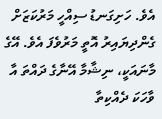އެވެ. ހަށިގަނޑު ސިއްހީ މަރުކަޒަށް ގެންދިޔައިރު އޮތީ މަރުވެފަ އެވެ. އޭގެ މާނައަކީ، ނިޝާމާ އޭނާގެ ދައްތަ އާ ވާހަކަ ދެއްކިތާ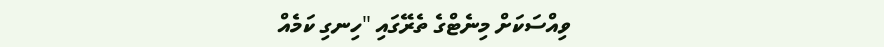ވިއްސަކަށް މިނެޓްގެ ތެރޭގައި "ހިނގި ކަމެއް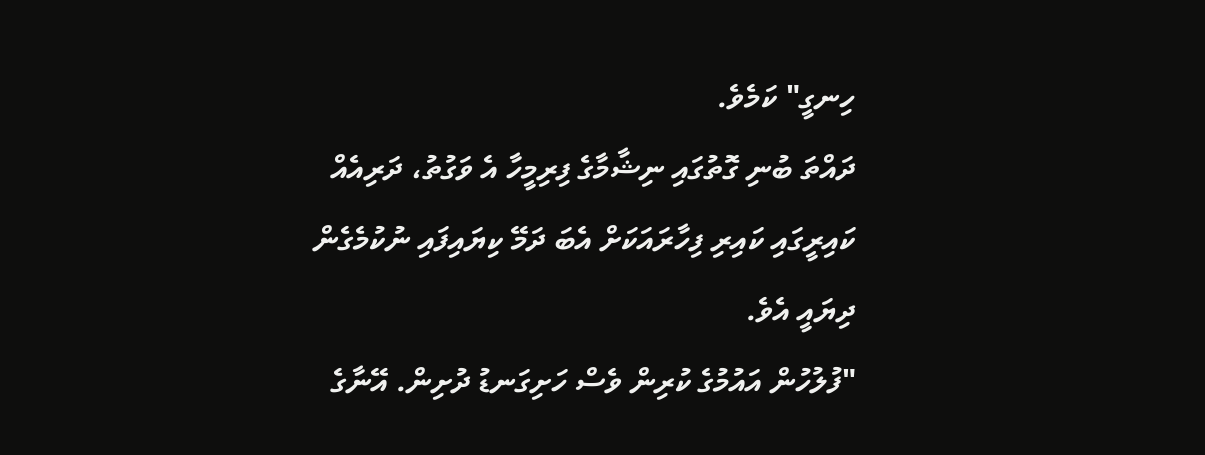ހިނގީ" ކަމެވެ.
ދައްތަ ބުނި ގޮތުގައި ނިޝާމާގެ ފިރިމީހާ އެ ވަގުތު، ދަރިއެއް ކައިރީގައި ކައިރި ފިހާރައަކަށް އެބަ ދަމޭ ކިޔައިފައި ނުކުމެގެން ދިޔައީ އެވެ.
"ފުލުހުން އައުމުގެ ކުރިން ވެސް ހަށިގަނޑު ދުށިން. އޭނާގެ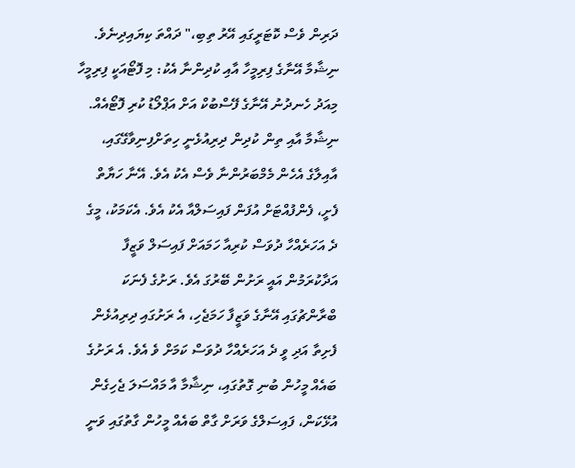ދަރިން ވެސް ކޮޓަރީގައި އޭރު ތިބި،" ދައްތަ ކިޔައިދިނެވެ.
ނިޝާމާ އޭނާގެ ފިރިމީހާ އާއި ކުދިންނާ އެކު: މި ފޮޓޯއަކީ ފިރިމީހާ މިއަދު ހެނދުނު އޭނާގެ ފޭސްބުކް އަށް އަޕްލޯޑު ކުރި ފޮޓޯއެއް.
ނިޝާމާ އާއި ތިން ކުދިން ދިރިއުޅެނީ ހިތަށްފިނިވާގޭގައި، އާއިލާގެ އެހެން މެމްބަރުންނާ ވެސް އެކު އެވެ. އޭނާ ހަޔާތް ފެށީ، ފެންފުއްޓަށް އުފަން ފައިސަލްއާ އެކު އެވެ. އެކަމަކު، މީގެ ދެ އަހަރެއްހާ ދުވަސް ކުރިއާ ހަމައަށް ފައިސަލް ވަޒީފާ އަދާކުރަމުން އައީ ރަށުން ބޭރުގަ އެވެ. ރަށުގެ ފެނަކަ ބްރާންޗުގައި އޭނާގެ ވަޒީފާ ހަމަޖެހި، އެ ރަށުގައި ދިރިއުޅެން ފެށިތާ އަދި ވީ ދެ އަހަރެއްހާ ދުވަސް ކަމަށް ވެ އެވެ. އެ ރަށުގެ ބައެއް މީހުން ބުނި ގޮތުގައި، ނިޝާމާ އާ މައްސަލަ ޖެހިގެން އުޅޭކަން، ފައިސަލްގެ ވަރަށް ގާތް ބައެއް މީހުން ގާތުގައި ވަނީ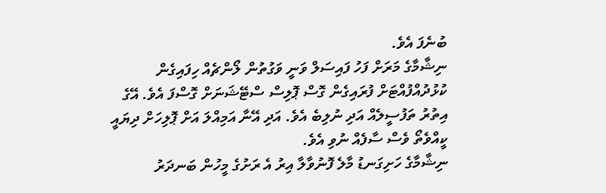ބުނެފަ އެވެ.
ނިޝާމާގެ މަރަށް ފަހު ފައިސަލް ވަނީ ވަގުތުން ލޯންޗެއް ހިފައިގެން ކުޅުދުއްފުއްޓަށް ފުރައިގެން ގޮސް ޕޮލިސް ސްޓޭޝަނަށް ގޮސްފަ އެވެ. އޭގެ އިތުރު ތަފުސީލެއް އަދި ނުލިބެ އެވެ. އަދި އޭނާ އަމިއްލަ އަށް ޕޮލިހަށް ދިޔައީ ކީއްވެތޯ ވެސް ސާފެއް ނުވި އެވެ.
ނިޝާމާގެ ހަށިގަނޑު މާލެ ފޮނުވާލާ އިރު އެ ރަށުގެ މީހުން ބަނދަރު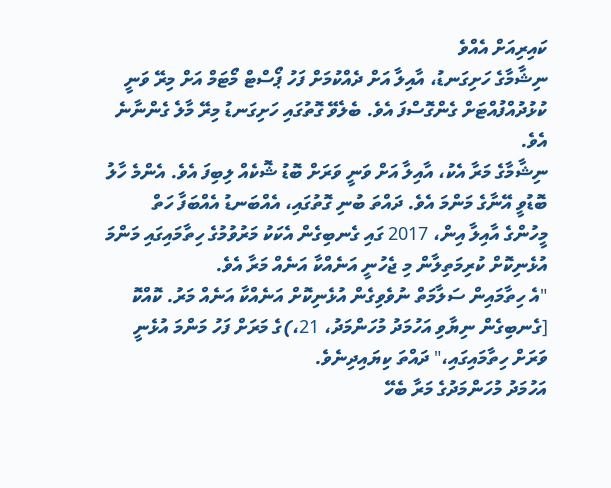ކައިރިއަށް އެއްވެ
ނިޝާމާގެ ހަށިގަނޑު، އާއިލާ އަށް ދެއްކުމަށް ފަހު ޕޯސްޓް މޯޓަމް އަށް މިރޭ ވަނީ ކުޅުދުއްފުއްޓަށް ގެންގޮސްފަ އެވެ. ބެލެވޭ ގޮތުގައި ހަށިގަނޑު މިރޭ މާލެ ގެންނާނެ އެވެ.
ނިޝާމާގެ މަރާ އެކު، އާއިލާ އަށް ވަނީ ވަރަށް ބޮޑު ޝޮކެއް ލިބިފަ އެވެ. އެންމެ ހާލު ބޮޑުވީ އޭނާގެ މަންމަ އެވެ. ދައްތަ ބުނި ގޮތުގައި، އެއްބަނޑު އެއްބަފާ ހަތް މީހުންގެ އާއިލާ އިން، 2017 ގައި ގެނބިގެން އެކަކު މަރުވުމުގެ ހިތާމައިގައި މަންމަ އުޅެނިކޮށް ކުރިމަތިލާން މި ޖެހުނީ އަނެއްކާ އަނެއް މަރާ އެވެ.
"އެ ހިތާމައިން ސަލާމަތް ނުވެވިގެން އުޅެނިކޮށް އަނެއްކާ އަނެއް މަރު. ކޮއްކޮ [ގެނބިގެން ނިޔާވި އަހުމަދު މުހަންމަދު، 21،)ގެ މަރަށް ފަހު މަންމަ އުޅެނީ ވަރަށް ހިތާމައިގައި،" ދައްތަ ކިޔައިދިނެވެ.
އަހުމަދު މުހަންމަދުގެ މަރާ ބެހޭ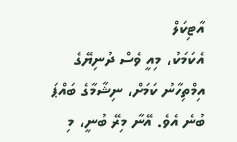އާޓިކަލް
އެކަމަކު، މިއީ ވެސް ދުނިޔޭގެ އިމްތިހާނު ކަމަށް، ނިޝާމާގެ ބައްޕަ ބުނެ އެވެ. އޭނާ މިރޭ ބުނީ، މި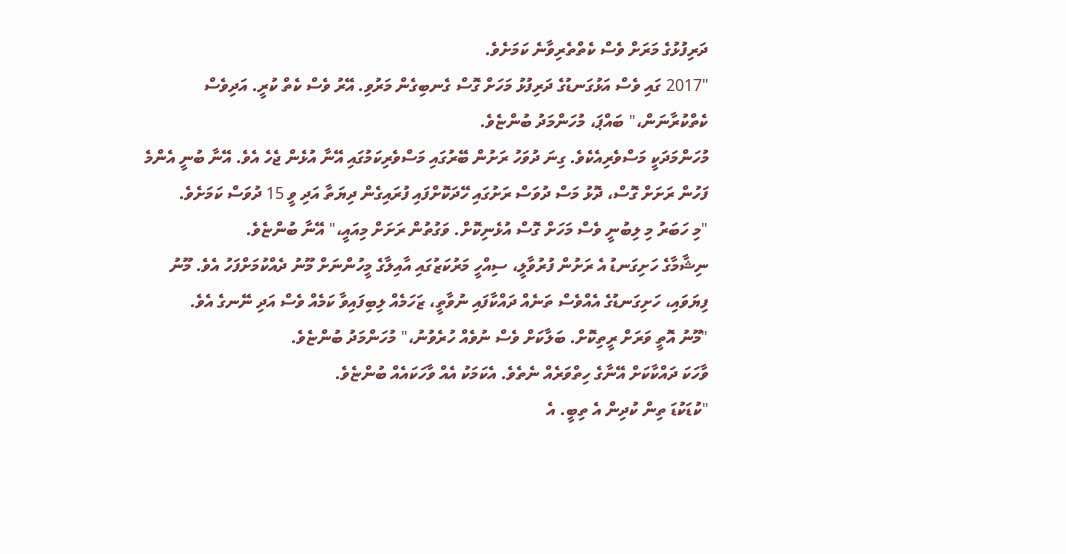ދަރިފުޅުގެ މަރަށް ވެސް ކެތްތެރިވާނެ ކަމަށެވެ.
"2017 ގައި ވެސް އަޅުގަނޑުގެ ދަރިފުޅު މަހަށް ގޮސް ގެނބިގެން މަރުވި. އޭރު ވެސް ކެތް ކުރީ. އަދިވެސް ކެތްކުރާނަން،" ބައްޕަ، މުހަންމަދު ބުންޏެވެ.
މުހަންމަދަކީ މަސްވެރިއެކެވެ. ގިނަ ދުވަހު ރަށުން ބޭރުގައި މަސްވެރިކަމުގައި އޭނާ އުޅެން ޖެހެ އެވެ. އޭނާ ބުނީ އެންމެ ފަހުން ރަށަށް ގޮސް، ދޮޅު މަސް ދުވަސް ރަށުގައި ހޭދަކޮށްފައި ފުރައިގެން ދިޔަތާ އަދި ވީ 15 ދުވަސް ކަމަށެވެ.
"މި ހަބަރު މި ލިބުނީ ވެސް މަހަށް ގޮސް އުޅެނިކޮށް. ވަގުތުން ރަށަށް މިއައީ،" އޭނާ ބުންޏެވެ.
ނިޝާމާގެ ހަށިގަނޑު އެ ރަށުން ފުރުވާލީ، ސިއްހީ މަރުކަޒުގައި އާއިލާގެ މީހުންނަށް މޫނު ދެއްކުމަށްފަހު އެވެ. މޫނު ފިޔަވައި، ހަށިގަނޑުގެ އެއްވެސް ތަނެއް ދައްކާފައި ނުވާތީ، ޒަހަމެއް ލިބިފައިވާ ކަމެއް ވެސް އަދި ނޭނގެ އެވެ.
"މޫނު އޮތީ ވަރަށް ރީތިކޮށް. ބަލާކަށް ވެސް ނުވެއް ހުރެވުނު،" މުހަންމަދު ބުންޏެވެ.
ވާހަކަ ދައްކާކަށް އޭނާގެ ހިތްވަރެއް ނެތެވެ. އެކަމަކު އެއް ވާހަކައެއް ބުންޏެވެ.
"ކުޑަކުޑަ ތިން ކުދިން އެ ތިބީ. އެ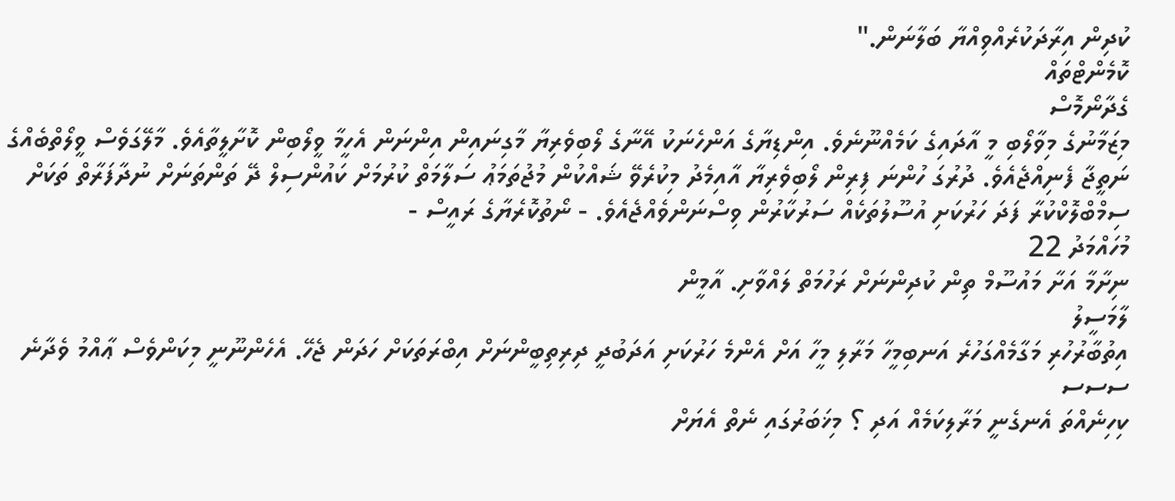ކުދިން އިރާދަކުރެއްވިއްޔާ ބަލާނަން."
ކޮމެންޓްތައް
ގެދާނޯމޮސް
މިޒަމާނުގެ މިވާލޯބި މީ އާދައިގެ ކަމެއްނޫނެވެ. އިންޑިޔާގެ އަންހެނަކު އޭނާގެ ލޯބިވެރިޔާ މާގިނައިން އިންނަން އެހީމާ ވީލޯބިން ކޮށާލީތާއެވެ. މާލޭގަވެސް ވީލޯތްބެއްގެ ނަތީޖާ ފެނިއްޖެއެވެ. ދުރުގަ ހުންނަ ފިރިން ލޯބިވެރިޔާ އާއިމެދު މިކުރެވޭ ޝައްކުން މުޖުތަމަޢު ސަލާމަތް ކުރުމަށް ކައުންސިލް ދޭ ތަންތަނަށް ނުދާފަރާތް ތަކަށް ސިމްބްލޮކްކުރާ ފަދަ ހަރުކަށި އުސޫލުތަކެއް ސަރުކާރުން ވިސްނަންވެއްޖެއެވެ. - ނޯތުކޮރެޔާގެ ރައީސް -
މުހައްމަދު 22
ނިށާމާ އަށާ މައުސޫމް ތިން ކުދިންނަށް ރަހުމަތް ލައްވާށި. އާމީން
ލާމަސީލު
އިތުބާރުހުރި މަގާމެއްގަހުރެ އަނބިމީހާ މަރާލި މީހާ އަށް އެންމެ ހަރުކަށި އަދަބުދީ ދިރިތިބީންނަށް އިބްރަތަކަށް ހަދަން ޖެހޭ. އެހެންނޫނީ މިކަންވެސް ޢާއްމު ވެދާނެ
ސސސ
ކިހިނެއްތަ އެނގެނީ މަރާލިކަމެއް އަދި ؟ މިޚަބަރުގައި ނެތް އެޔަށް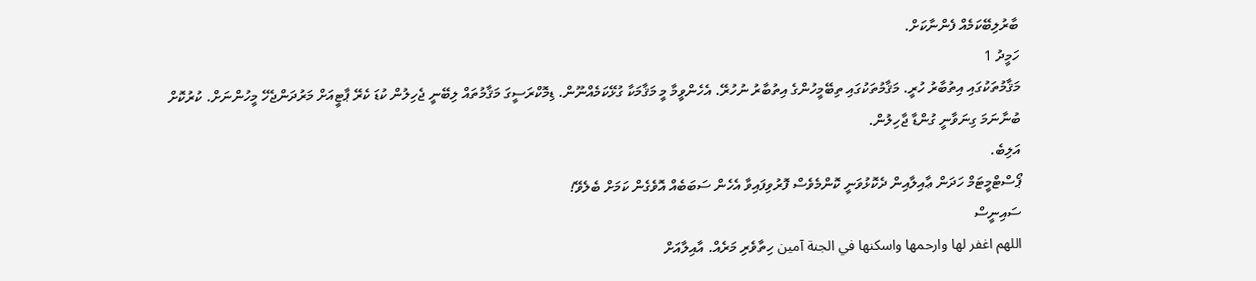ބާރުލިބޭކަމެއް ފެންނާކަށް.
ހަމީދު 1
މަޤާމުތަކުގައި އިތުބާރު ހުރީ. މަޤާމުތަކުގައި ތިބޭމީހުންގެ އިތުބާރު ނުހުރޭ. އެހެންވީމާ މީ މަޤާމަކާ ގުޅޭކަމެއްނޫން. ޑިމޮކްރަސީގަ މަޤާމުތައް ލިބޭނީ ޖެހިލުން ކުޑަ ކެރޭ ޕާޓީއަށް މަރުދަންޖެހޭ މީހުންނަށް. ކުރުކޮށް ބުނާނަމަ ގިނަވާނީ ގުންޑާ ޖާހިލުން.
އަލިބެ.
ޕޯސްޓްމީޓަމް ހަދަން ޢާއިލާއިން ދެކޮޅުވަނީ ކޮންމެވެސް ފޮރުވިފައިވާ އެހެން ސަބަބެއް އޮވެގެން ކަމަށް ބެލެވޭ!
ސައިނީސް
اللهم اغفر لها وارحمها واسكنها في الجنة آمين ހިތާވެރި މަރެއް. އާއިލާއަށް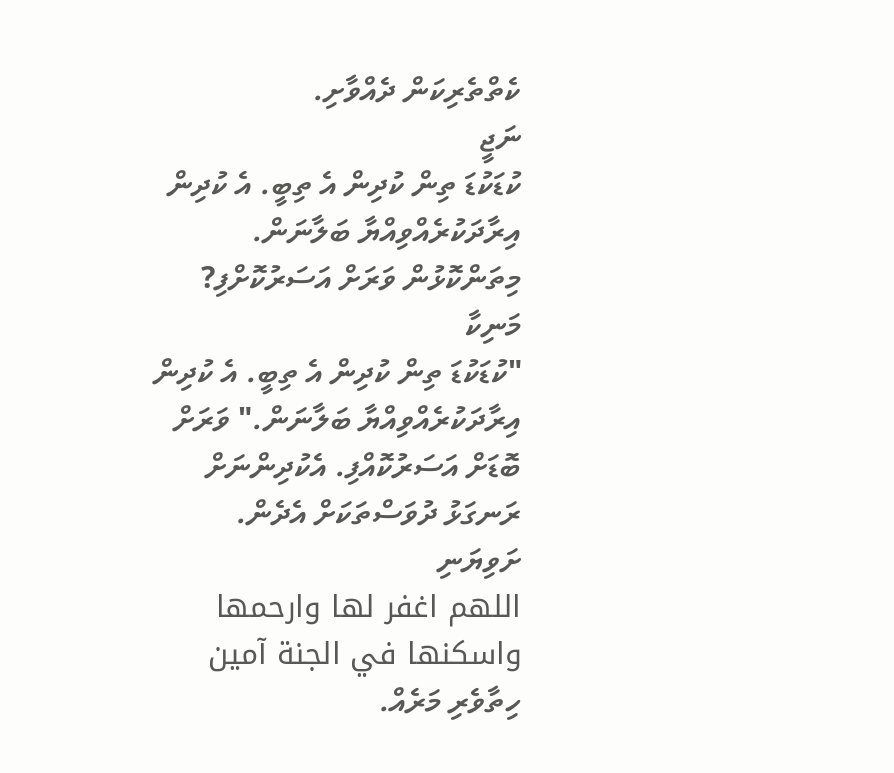ކެތްތެރިކަން ދެއްވާށި.
ނަޖީ
ކުޑަކުޑަ ތިން ކުދިން އެ ތިބީ. އެ ކުދިން އިރާދަކުރެއްވިއްޔާ ބަލާނަން. މިތަންކޮޅުން ވަރަށް އަސަރުކޮށްފި?
މަނިކާ
"ކުޑަކުޑަ ތިން ކުދިން އެ ތިބީ. އެ ކުދިން އިރާދަކުރެއްވިއްޔާ ބަލާނަން." ވަރަށް ބޮޑަށް އަސަރުކޮއްފި. އެކުދިންނަށް ރަނގަޅު ދުވަސްތަކަށް އެދެން.
ށަވިޔަނި
اللهم اغفر لها وارحمها واسكنها في الجنة آمين ހިތާވެރި މަރެއް.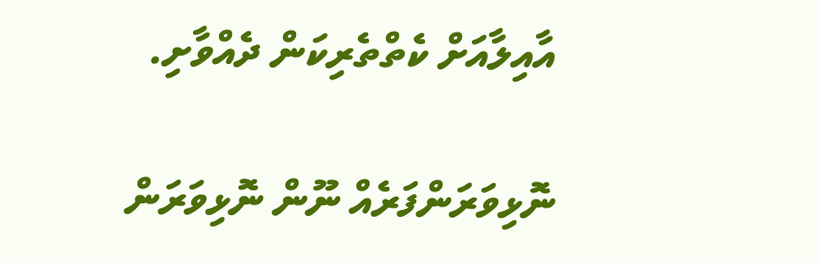އާއިލާއަށް ކެތްތެރިކަން ދެއްވާށި.

ނޮޅިވަރަންފަރެއް ނޫން ނޮޅިވަރަން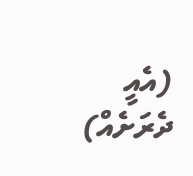(އެއީ ދެރަށެއް)